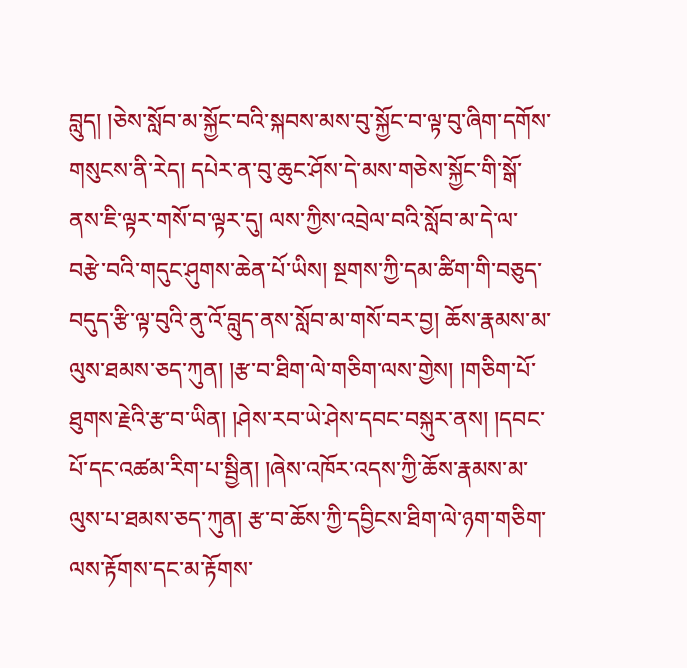བླུད། །ཅེས་སློབ་མ་སྐྱོང་བའི་སྐབས་མས་བུ་སྐྱོང་བ་ལྟ་བུ་ཞིག་དགོས་གསུངས་ནི་རེད། དཔེར་ན་བུ་ཆུང་ཤོས་དེ་མས་གཅེས་སྐྱོང་གི་སྒོ་ནས་ཇི་ལྟར་གསོ་བ་ལྟར་དུ། ལས་ཀྱིས་འབྲེལ་བའི་སློབ་མ་དེ་ལ་བརྩེ་བའི་གདུང་ཤུགས་ཆེན་པོ་ཡིས། སྔགས་ཀྱི་དམ་ཚིག་གི་བཅུད་བདུད་རྩི་ལྟ་བུའི་ནུ་འོ་བླུད་ནས་སློབ་མ་གསོ་བར་བྱ། ཆོས་རྣམས་མ་ལུས་ཐམས་ཅད་ཀུན། །རྩ་བ་ཐིག་ལེ་གཅིག་ལས་གྱེས། །གཅིག་པོ་ཐུགས་རྗེའི་རྩ་བ་ཡིན། །ཤེས་རབ་ཡེ་ཤེས་དབང་བསྐུར་ནས། །དབང་པོ་དང་འཚམ་རིག་པ་སྦྱིན། །ཞེས་འཁོར་འདས་ཀྱི་ཆོས་རྣམས་མ་ལུས་པ་ཐམས་ཅད་ཀུན། རྩ་བ་ཆོས་ཀྱི་དབྱིངས་ཐིག་ལེ་ཉག་གཅིག་ལས་རྟོགས་དང་མ་རྟོགས་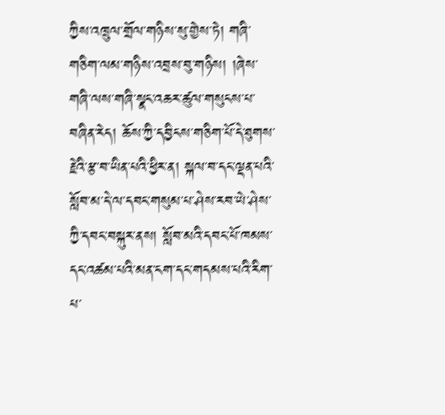ཀྱིས་འཁྲུལ་གྲོལ་གཉིས་སུ་གྱེས་ཏེ། གཞི་གཅིག་ལམ་གཉིས་འབྲས་བུ་གཉིས། །ཞེས་གཞི་ལས་གཞི་སྣང་འཆར་ཚུལ་གསུངས་པ་བཞིན་རེད། ཆོས་ཀྱི་དབྱིངས་གཅིག་པོ་དེ་ཐུགས་རྗེའི་རྩ་བ་ཡིན་པའི་ཕྱིར་ན། སྐལ་བ་དང་ལྡན་པའི་སློབ་མ་དེ་ལ་དབང་གསུམ་པ་ཤེས་རབ་ཡེ་ཤེས་ཀྱི་དབང་བསྐུར་ནས། སློབ་མའི་དབང་པོ་ཁམས་དང་འཚམ་པའི་མན་ངག་དང་གདམས་པའི་རིག་པ་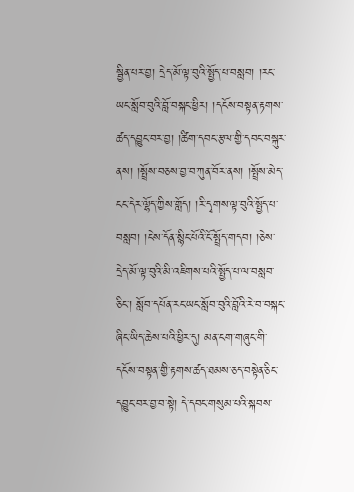སྦྱིན་པར་བྱ། དྲེད་མོ་ལྟ་བུའི་སྤྱོད་པ་བསླབ། །རང་ཡང་སློབ་བུའི་བློ་བསྐང་ཕྱིར། །དངོས་བསྟན་རྟགས་ཚད་དབྱུང་བར་བྱ། །ཚིག་དབང་རྩལ་གྱི་དབང་བསྐུར་ནས། །སྤྲོས་བཅས་བྱ་བ་ཀུན་བོར་ནས། །སྤྲོས་མེད་ངང་དེར་ལྷོད་ཀྱིས་གློད། །རི་དྭགས་ལྟ་བུའི་སྤྱོད་པ་བསླབ། །ངེས་དོན་སྙིང་པོའི་ངོ་སྤྲོད་གདབ། །ཅེས་དྲེད་མོ་ལྟ་བུའི་མི་འཇིགས་པའི་སྤྱོད་པ་ལ་བསླབ་ཅིང་། སློབ་དཔོན་རང་ཡང་སློབ་བུའི་བློའི་རེ་བ་བསྐང་ཞིང་ཡིད་ཆེས་པའི་ཕྱིར་དུ། མན་ངག་གཞུང་གི་དངོས་བསྟན་གྱི་རྟགས་ཚད་ཐམས་ཅད་བསྟེན་ཅིང་དབྱུང་བར་བྱ་བ་སྟེ། དེ་དབང་གསུམ་པའི་སྐབས་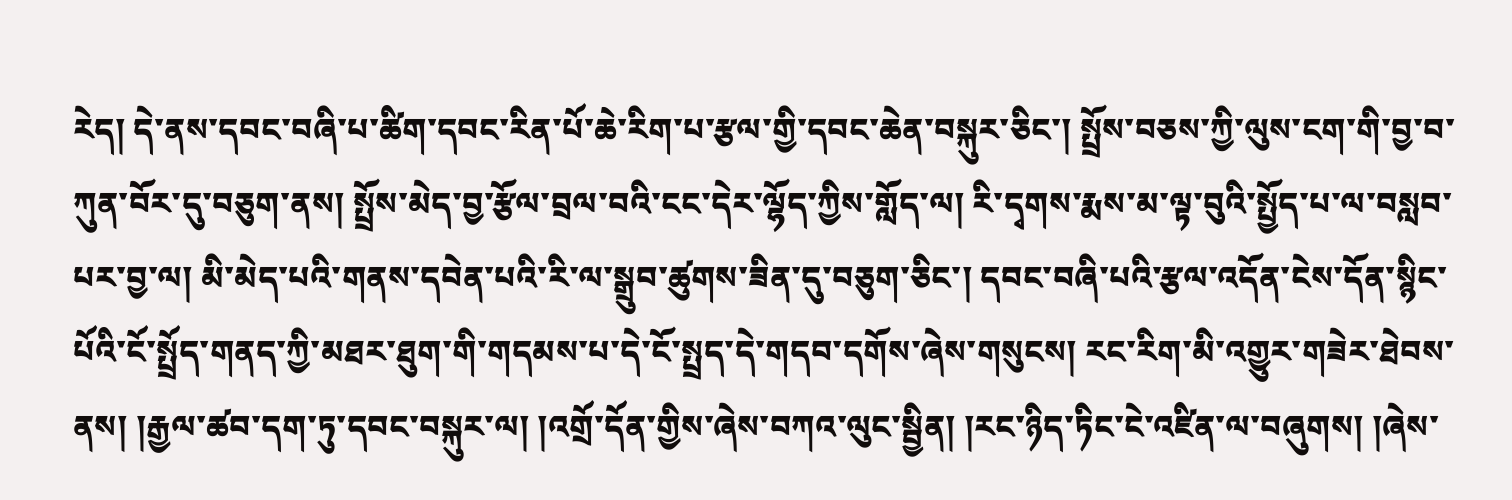རེད། དེ་ནས་དབང་བཞི་པ་ཚིག་དབང་རིན་པོ་ཆེ་རིག་པ་རྩལ་གྱི་དབང་ཆེན་བསྐུར་ཅིང་། སྤྲོས་བཅས་ཀྱི་ལུས་ངག་གི་བྱ་བ་ཀུན་བོར་དུ་བཅུག་ནས། སྤྲོས་མེད་བྱ་རྩོལ་བྲལ་བའི་ངང་དེར་ལྷོད་ཀྱིས་གློད་ལ། རི་དྭགས་རྨས་མ་ལྟ་བུའི་སྤྱོད་པ་ལ་བསླབ་པར་བྱ་ལ། མི་མེད་པའི་གནས་དབེན་པའི་རི་ལ་སྒྲུབ་ཚུགས་ཟིན་དུ་བཅུག་ཅིང་། དབང་བཞི་པའི་རྩལ་འདོན་ངེས་དོན་སྙིང་པོའི་ངོ་སྤྲོད་གནད་ཀྱི་མཐར་ཐུག་གི་གདམས་པ་དེ་ངོ་སྤྲད་དེ་གདབ་དགོས་ཞེས་གསུངས། རང་རིག་མི་འགྱུར་གཟེར་ཐེབས་ནས། །རྒྱལ་ཚབ་དག་ཏུ་དབང་བསྐུར་ལ། །འགྲོ་དོན་གྱིས་ཞེས་བཀའ་ལུང་སྦྱིན། །རང་ཉིད་ཏིང་ངེ་འཛིན་ལ་བཞུགས། །ཞེས་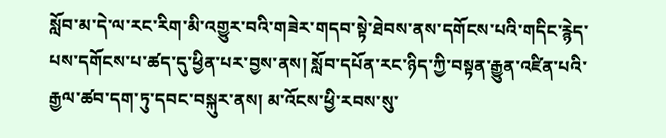སློབ་མ་དེ་ལ་རང་རིག་མི་འགྱུར་བའི་གཟེར་གདབ་སྟེ་ཐེབས་ནས་དགོངས་པའི་གདིང་རྙེད་པས་དགོངས་པ་ཚད་དུ་ཕྱིན་པར་བྱས་ནས། སློབ་དཔོན་རང་ཉིད་ཀྱི་བསྟན་རྒྱུན་འཛིན་པའི་རྒྱལ་ཚབ་དག་ཏུ་དབང་བསྐུར་ནས། མ་འོངས་ཕྱི་རབས་སུ་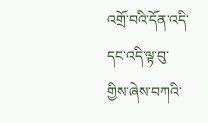འགྲོ་བའི་དོན་འདི་དང་འདི་ལྟ་བུ་གྱིས་ཞེས་བཀའི་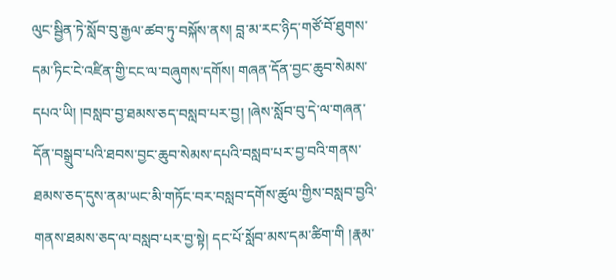ལུང་སྦྱིན་ཏེ་སློབ་བུ་རྒྱལ་ཚབ་ཏུ་བསྐོས་ནས། བླ་མ་རང་ཉིད་གཙོ་བོ་ཐུགས་དམ་ཏིང་ངེ་འཛིན་གྱི་ངང་ལ་བཞུགས་དགོས། གཞན་དོན་བྱང་ཆུབ་སེམས་དཔའ་ཡི། །བསླབ་བྱ་ཐམས་ཅད་བསླབ་པར་བྱ། །ཞེས་སློབ་བུ་དེ་ལ་གཞན་དོན་བསྒྲུབ་པའི་ཐབས་བྱང་ཆུབ་སེམས་དཔའི་བསླབ་པར་བྱ་བའི་གནས་ཐམས་ཅད་དུས་ནམ་ཡང་མི་གཏོང་བར་བསླབ་དགོས་ཚུལ་གྱིས་བསླབ་བྱའི་གནས་ཐམས་ཅད་ལ་བསླབ་པར་བྱ་སྟེ། དང་པོ་སློབ་མས་དམ་ཚིག་གི །རྣམ་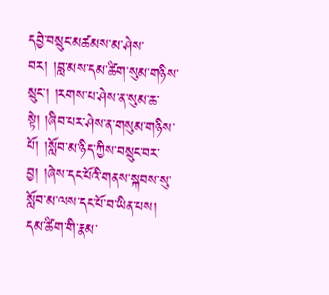དབྱེ་བསྲུང་མཚམས་མ་ཤེས་བར། །བླ་མས་དམ་ཚིག་སུམ་གཉིས་སྲུང་། །རགས་པ་ཤེས་ན་སུམ་ཆ་སྟེ། །ཞིབ་པར་ཤེས་ན་གསུམ་གཉིས་པོ། །སློབ་མ་ཉིད་ཀྱིས་བསྲུང་བར་བྱ། །ཞེས་དང་པོའི་གནས་སྐབས་སུ་སློབ་མ་ལས་དང་པོ་བ་ཡིན་པས། དམ་ཚིག་གི་རྣམ་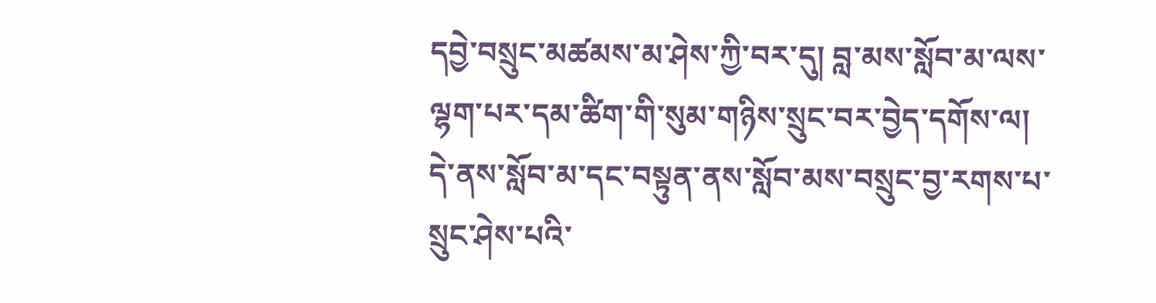དབྱེ་བསྲུང་མཚམས་མ་ཤེས་ཀྱི་བར་དུ། བླ་མས་སློབ་མ་ལས་ལྷག་པར་དམ་ཚིག་གི་སུམ་གཉིས་སྲུང་བར་བྱེད་དགོས་ལ། དེ་ནས་སློབ་མ་དང་བསྟུན་ནས་སློབ་མས་བསྲུང་བྱ་རགས་པ་སྲུང་ཤེས་པའི་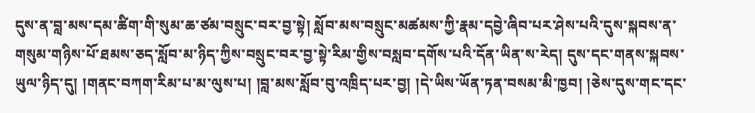དུས་ན་བླ་མས་དམ་ཚིག་གི་སུམ་ཆ་ཙམ་བསྲུང་བར་བྱ་སྟེ། སློབ་མས་བསྲུང་མཚམས་ཀྱི་རྣམ་དབྱེ་ཞིབ་པར་ཤེས་པའི་དུས་སྐབས་ན་གསུམ་གཉིས་པོ་ཐམས་ཅད་སློབ་མ་ཉིད་ཀྱིས་བསྲུང་བར་བྱ་སྟེ་རིམ་གྱིས་བསླབ་དགོས་པའི་དོན་ཡིན་ས་རེད། དུས་དང་གནས་སྐབས་ཡུལ་ཉིད་དུ། །གནང་བཀག་རིམ་པ་མ་ལུས་པ། །བླ་མས་སློབ་བུ་འཁྲིད་པར་བྱ། །དེ་ཡིས་ཡོན་ཏན་བསམ་མི་ཁྱབ། །ཅེས་དུས་གང་དང་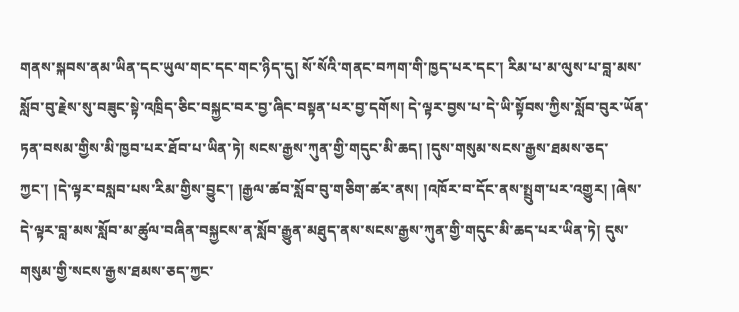གནས་སྐབས་ནམ་ཡིན་དང་ཡུལ་གང་དང་གང་ཉིད་དུ། སོ་སོའི་གནང་བཀག་གི་ཁྱད་པར་དང་། རིམ་པ་མ་ལུས་པ་བླ་མས་སློབ་བུ་རྗེས་སུ་བཟུང་སྟེ་འཁྲིད་ཅིང་བསྐྱང་བར་བྱ་ཞིང་བསྟན་པར་བྱ་དགོས། དེ་ལྟར་བྱས་པ་དེ་ཡི་སྟོབས་ཀྱིས་སློབ་བུར་ཡོན་ཏན་བསམ་གྱིས་མི་ཁྱབ་པར་ཐོབ་པ་ཡིན་ཏེ། སངས་རྒྱས་ཀུན་གྱི་གདུང་མི་ཆད། །དུས་གསུམ་སངས་རྒྱས་ཐམས་ཅད་ཀྱང་། །དེ་ལྟར་བསླབ་པས་རིམ་གྱིས་བྱུང་། །རྒྱལ་ཚབ་སློབ་བུ་གཅིག་ཚར་ནས། །འཁོར་བ་དོང་ནས་སྤྲུག་པར་འགྱུར། །ཞེས་དེ་ལྟར་བླ་མས་སློབ་མ་ཚུལ་བཞིན་བསྐྱངས་ན་སློབ་རྒྱུན་མཐུད་ནས་སངས་རྒྱས་ཀུན་གྱི་གདུང་མི་ཆད་པར་ཡིན་ཏེ། དུས་གསུམ་གྱི་སངས་རྒྱས་ཐམས་ཅད་ཀྱང་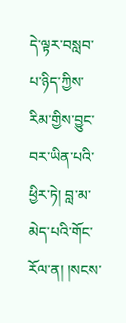དེ་ལྟར་བསླབ་པ་ཉིད་ཀྱིས་རིམ་གྱིས་བྱུང་བར་ཡིན་པའི་ཕྱིར་ཏེ། བླ་མ་མེད་པའི་གོང་རོལ་ན། །སངས་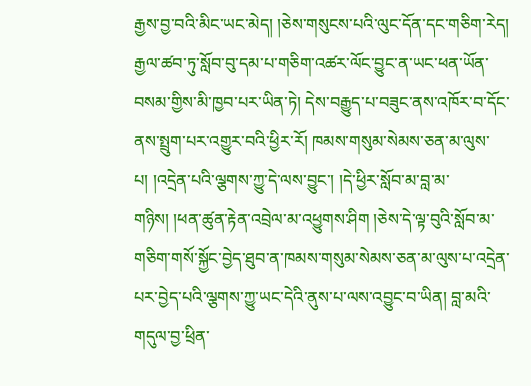རྒྱས་བྱ་བའི་མིང་ཡང་མེད། །ཅེས་གསུངས་པའི་ལུང་དོན་དང་གཅིག་རེད། རྒྱལ་ཚབ་ཏུ་སློབ་བུ་དམ་པ་གཅིག་འཚར་ལོང་བྱུང་ན་ཡང་ཕན་ཡོན་བསམ་གྱིས་མི་ཁྱབ་པར་ཡིན་ཏེ། དེས་བརྒྱུད་པ་བཟུང་ནས་འཁོར་བ་དོང་ནས་སྤྲུག་པར་འགྱུར་བའི་ཕྱིར་རོ། ཁམས་གསུམ་སེམས་ཅན་མ་ལུས་པ། །འདྲེན་པའི་ལྕགས་ཀྱུ་དེ་ལས་བྱུང་། །དེ་ཕྱིར་སློབ་མ་བླ་མ་གཉིས། །ཕན་ཚུན་རྟེན་འབྲེལ་མ་འཕྱུགས་ཤིག །ཅེས་དེ་ལྟ་བུའི་སློབ་མ་གཅིག་གསོ་སྐྱོང་བྱེད་ཐུབ་ན་ཁམས་གསུམ་སེམས་ཅན་མ་ལུས་པ་འདྲེན་པར་བྱེད་པའི་ལྕགས་ཀྱུ་ཡང་དེའི་ནུས་པ་ལས་འབྱུང་བ་ཡིན། བླ་མའི་གདུལ་བྱ་ཕྲིན་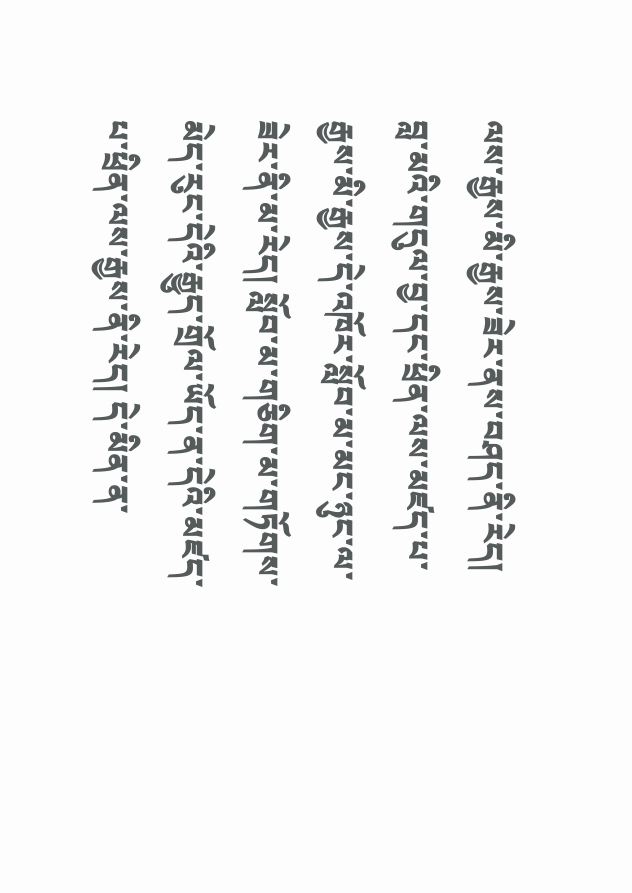ལས་རྒྱས་མི་རྒྱས་ཟེར་ནས་བཤད་ནི་རེད། བླ་མའི་གདུལ་བྱ་དང་ཕྲིན་ལས་མཛད་པ་རྒྱས་མི་རྒྱས་དེ་འཁོར་སློབ་མ་མང་ཉུང་ལ་ཟེར་ནི་མ་རེད། སློབ་མ་གཅིག་མ་གཏོགས་མེད་རུང་དེའི་རྒྱུད་གྲོལ་ཡོད་ན་དེའི་མཛད་པ་ཕྲིན་ལས་རྒྱས་ནི་རེད། དེ་མིན་ན་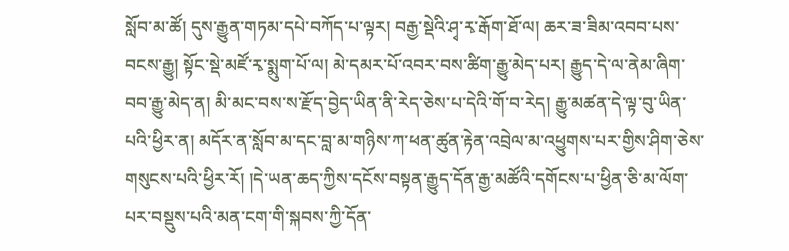སློབ་མ་ཚོ། དུས་རྒྱུན་གཏམ་དཔེ་བཀོད་པ་ལྟར། བརྒྱ་སྡེའི་ཤྭ་རྭ་རྒོག་ཐོ་ལ། ཆར་ཟ་ཟིམ་འབབ་པས་བངས་རྒྱུ། སྟོང་སྡེ་མཛོ་རྭ་སྨུག་པོ་ལ། མེ་དམར་པོ་འབར་བས་ཚིག་རྒྱུ་མེད་པར། རྒྱུད་དེ་ལ་ནེམ་ཞིག་བབ་རྒྱུ་མེད་ན། མི་མང་བས་ས་རྫོད་བྱེད་ཡིན་ནི་རེད་ཅེས་པ་དེའི་གོ་བ་རེད། རྒྱུ་མཚན་དེ་ལྟ་བུ་ཡིན་པའི་ཕྱིར་ན། མདོར་ན་སློབ་མ་དང་བླ་མ་གཉིས་ཀ་ཕན་ཚུན་རྟེན་འབྲེལ་མ་འཕྱུགས་པར་གྱིས་ཤིག་ཅེས་གསུངས་པའི་ཕྱིར་རོ། །དེ་ཡན་ཆད་ཀྱིས་དངོས་བསྟན་རྒྱུད་དོན་རྒྱ་མཚོའི་དགོངས་པ་ཕྱིན་ཅི་མ་ལོག་པར་བསྡུས་པའི་མན་ངག་གི་སྐབས་ཀྱི་དོན་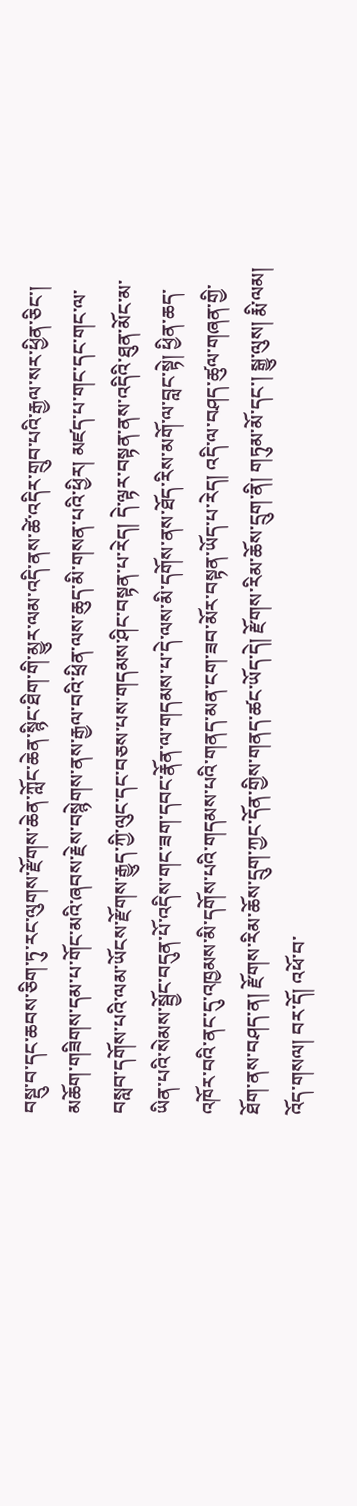བསྡུ་བ་དང་ཆབས་ཅིག་ཏུ་རང་ལུགས་རྫོགས་ཆེན་ཀློང་ཆེན་སྙིང་ཐིག་གི་མྱུར་ལམ་འདི་ནས་ཚེ་འདིར་གྲུབ་པའི་རྒྱལ་སར་ཕྱིན་ཅིང་། མཆོག་གཟིགས་དམ་པ་གོང་མའི་ཞབས་རྗེས་བསྙེགས་ནས་རྒྱལ་བའི་ཕྲིན་ལས་ཆུད་མི་གསན་པའི་ཕྱིར། མཛད་པ་གང་དང་གང་ལ་བསླབ་དགོས་པའི་ལམ་ཡོངས་རྫོགས་རྒྱུད་ཀྱི་ལུང་དང་བཅས་པས་གདམས་ཤིང་བསྟན་པ་རེད། དེ་ལྟར་བསྟན་ནས་འདིའི་ཐུན་མོང་མ་ཡིན་པའི་སེམས་སྦྱོང་བདུན་པོ་འདིས་གང་ཟག་དབང་རྣོན་ལ་གདམས་པ་དེ་ལས་མི་དགོས་ནས་ཐོད་རིས་མགོ་ལ་བླང་སྟེ། ཕྱིན་ཆད་འཁོར་བའི་ནང་དུ་འཁྱམས་མི་དགོས་པའི་གདམས་པའི་གནད་མན་ངག་ཟབ་མོར་བསྟན་ཡོད་པ་རེད། འདི་ལ་བཤད་ཚུལ་གཞན་གྱི་ཐོག་ནས་བཤད་ན། རྫོགས་རིམ་ཆོས་དྲུག་ཀྱང་དོན་གྱིས་གནད་ཚང་ཡོད་དེ། རྫོགས་རིམ་ཆོས་དྲུག་ནི། གཏུམ་མོ་དང་། སྒྱུ་ལུས། རྨི་ལམ། འོད་གསལ། བར་དོ། འཕོ་བ་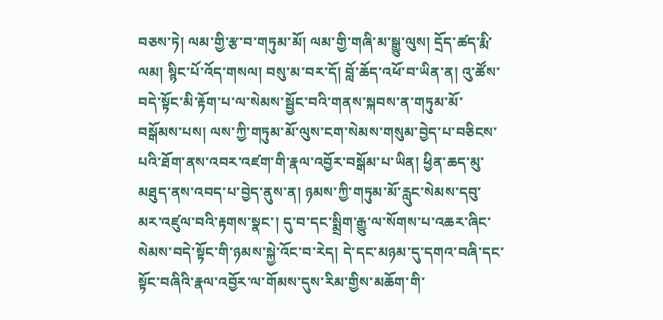བཅས་ཏེ། ལམ་གྱི་རྩ་བ་གཏུམ་མོ། ལམ་གྱི་གཞི་མ་སྒྱུ་ལུས། དྲོད་ཚད་རྨི་ལམ། སྙིང་པོ་འོད་གསལ། བསུ་མ་བར་དོ། བློ་ཆོད་འཕོ་བ་ཡིན་ན། འུ་ཚོས་བདེ་སྟོང་མི་རྟོག་པ་ལ་སེམས་སྦྱོང་བའི་གནས་སྐབས་ན་གཏུམ་མོ་བསྒོམས་པས། ལས་ཀྱི་གཏུམ་མོ་ལུས་ངག་སེམས་གསུམ་བྱེད་པ་བཅིངས་པའི་ཐོག་ནས་འབར་འཛག་གི་རྣལ་འབྱོར་བསྒོམ་པ་ཡིན། ཕྱིན་ཆད་མུ་མཐུད་ནས་འབད་པ་བྱེད་ནུས་ན། ཉམས་ཀྱི་གཏུམ་མོ་རླུང་སེམས་དབུ་མར་འཛུལ་བའི་རྟགས་སྣང་། དུ་བ་དང་སྨྲིག་རྒྱུ་ལ་སོགས་པ་འཆར་ཞིང་སེམས་བདེ་སྟོང་གི་ཉམས་སྐྱེ་འོང་བ་རེད། དེ་དང་མཉམ་དུ་དགའ་བཞི་དང་སྟོང་བཞིའི་རྣལ་འབྱོར་ལ་གོམས་དུས་རིམ་གྱིས་མཆོག་གི་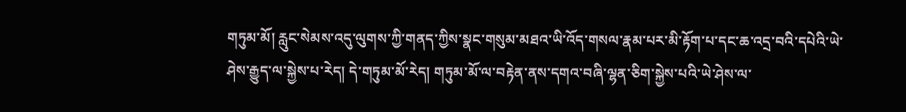གཏུམ་མོ། རླུང་སེམས་འདུ་ལུགས་ཀྱི་གནད་ཀྱིས་སྣང་གསུམ་མཐའ་ཡི་འོད་གསལ་རྣམ་པར་མི་རྟོག་པ་དང་ཆ་འདྲ་བའི་དཔེའི་ཡེ་ཤེས་རྒྱུད་ལ་སྐྱེས་པ་རེད། དེ་གཏུམ་མོ་རེད། གཏུམ་མོ་ལ་བརྟེན་ནས་དགའ་བཞི་ལྷན་ཅིག་སྐྱེས་པའི་ཡེ་ཤེས་ལ་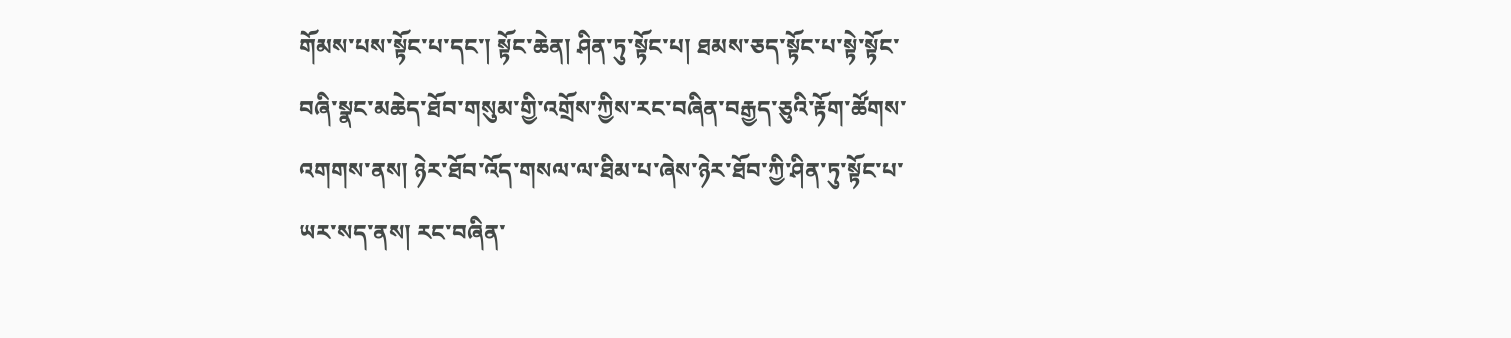གོམས་པས་སྟོང་པ་དང་། སྟོང་ཆེན། ཤིན་ཏུ་སྟོང་པ། ཐམས་ཅད་སྟོང་པ་སྟེ་སྟོང་བཞི་སྣང་མཆེད་ཐོབ་གསུམ་གྱི་འགྲོས་ཀྱིས་རང་བཞིན་བརྒྱད་ཅུའི་རྟོག་ཚོགས་འགགས་ནས། ཉེར་ཐོབ་འོད་གསལ་ལ་ཐིམ་པ་ཞེས་ཉེར་ཐོབ་ཀྱི་ཤིན་ཏུ་སྟོང་པ་ཡར་སད་ནས། རང་བཞིན་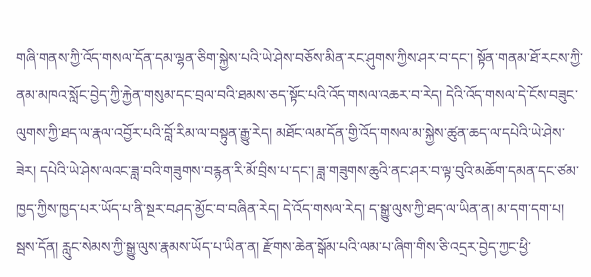གཞི་གནས་ཀྱི་འོད་གསལ་དོན་དམ་ལྷན་ཅིག་སྐྱེས་པའི་ཡེ་ཤེས་བཅོས་མིན་རང་ཤུགས་ཀྱིས་ཤར་བ་དང་། སྟོན་གནམ་ཐོ་རངས་ཀྱི་ནམ་མཁའ་སློང་བྱེད་ཀྱི་རྐྱེན་གསུམ་དང་བྲལ་བའི་ཐམས་ཅད་སྟོང་པའི་འོད་གསལ་འཆར་བ་རེད། དེའི་འོད་གསལ་དེ་ངོས་བཟུང་ལུགས་ཀྱི་ཐད་ལ་རྣལ་འབྱོར་པའི་བློ་རིམ་ལ་བསྟུན་རྒྱུ་རེད། མཐོང་ལམ་དོན་གྱི་འོད་གསལ་མ་སྐྱེས་ཚུན་ཆད་ལ་དཔེའི་ཡེ་ཤེས་ཟེར། དཔེའི་ཡེ་ཤེས་ལའང་ཟླ་བའི་གཟུགས་བརྙན་རི་མོ་བྲིས་པ་དང་། ཟླ་གཟུགས་ཆུའི་ནང་ཤར་བ་ལྟ་བུའི་མཆོག་དམན་དང་ཙམ་ཁྱད་ཀྱིས་ཁྱད་པར་ཡོད་པ་ནི་སྔར་བཤད་མྱོང་བ་བཞིན་རེད། དེ་འོད་གསལ་རེད། ད་སྒྱུ་ལུས་ཀྱི་ཐད་ལ་ཡིན་ན། མ་དག་དག་པ། སྦས་དོན། རླུང་སེམས་ཀྱི་སྒྱུ་ལུས་རྣམས་ཡོད་པ་ཡིན་ན། རྫོགས་ཆེན་སྒོམ་པའི་ལམ་པ་ཞིག་གིས་ཅི་འདྲར་བྱེད་ཀྱང་ཕྱི་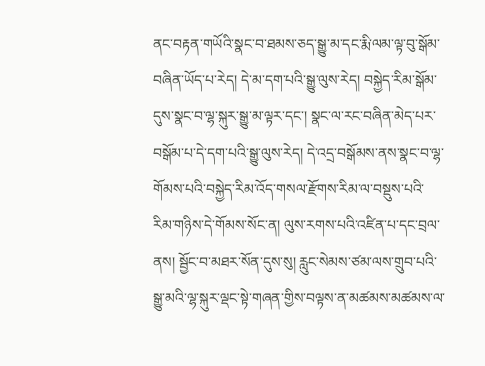ནང་བརྟན་གཡོའི་སྣང་བ་ཐམས་ཅད་སྒྱུ་མ་དང་རྨི་ལམ་ལྟ་བུ་སྒོམ་བཞིན་ཡོད་པ་རེད། དེ་མ་དག་པའི་སྒྱུ་ལུས་རེད། བསྐྱེད་རིམ་སྒོམ་དུས་སྣང་བ་ལྷ་སྐུར་སྒྱུ་མ་ལྟར་དང་། སྣང་ལ་རང་བཞིན་མེད་པར་བསྒོམ་པ་དེ་དག་པའི་སྒྱུ་ལུས་རེད། དེ་འདྲ་བསྒོམས་ནས་སྣང་བ་ལྷ་གོམས་པའི་བསྐྱེད་རིམ་འོད་གསལ་རྫོགས་རིམ་ལ་བསྡུས་པའི་རིམ་གཉིས་དེ་གོམས་སོང་ན། ལུས་རགས་པའི་འཛིན་པ་དང་བྲལ་ནས། སྦྱོང་བ་མཐར་སོན་དུས་སུ། རླུང་སེམས་ཙམ་ལས་གྲུབ་པའི་སྒྱུ་མའི་ལྷ་སྐུར་ལྡང་སྟེ་གཞན་གྱིས་བལྟས་ན་མཚམས་མཚམས་ལ་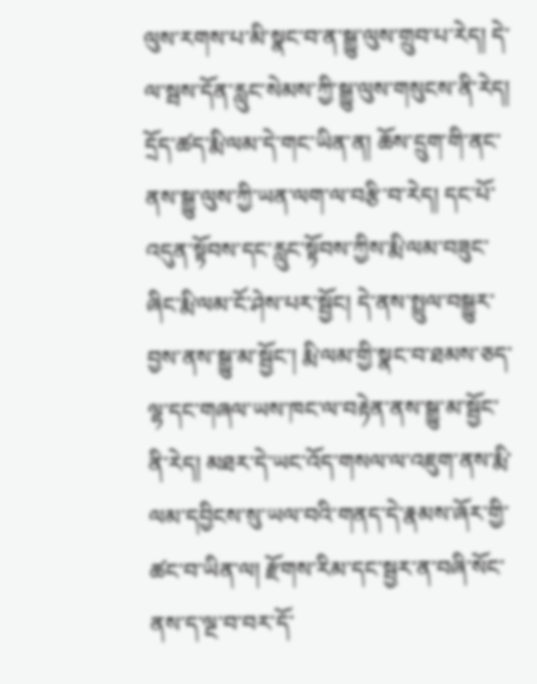ལུས་རགས་པ་མི་སྣང་བ་ན་སྒྱུ་ལུས་གྲུབ་པ་རེད། དེ་ལ་སྦས་དོན་རླུང་སེམས་ཀྱི་སྒྱུ་ལུས་གསུངས་ནི་རེད། དྲོད་ཚད་རྨི་ལམ་དེ་གང་ཡིན་ན། ཆོས་དྲུག་གི་ནང་ནས་སྒྱུ་ལུས་ཀྱི་ཡན་ལག་ལ་བརྩི་བ་རེད། དང་པོ་འདུན་སྟོབས་དང་རླུང་སྟོབས་ཀྱིས་རྨི་ལམ་བཟུང་ཞིང་རྨི་ལམ་ངོ་ཤེས་པར་སྦྱོང། དེ་ནས་སྤྲུལ་བསྒྱུར་བྱས་ནས་སྒྱུ་མ་སྦྱོང་། རྨི་ལམ་གྱི་སྣང་བ་ཐམས་ཅད་ལྷ་དང་གཞལ་ཡས་ཁང་ལ་བརྟེན་ནས་སྒྱུ་མ་སྦྱོང་ནི་རེད། མཐར་དེ་ཡང་འོད་གསལ་ལ་འཇུག་ནས་རྨི་ལམ་དབྱིངས་སུ་ཡལ་བའི་གནད་དེ་རྣམས་ཞོར་གྱི་ཚང་བ་ཡིན་ལ། རྫོགས་རིམ་དང་སྦྱར་ན་བཞི་སོང་ནས་ད་ལྔ་བ་བར་དོ་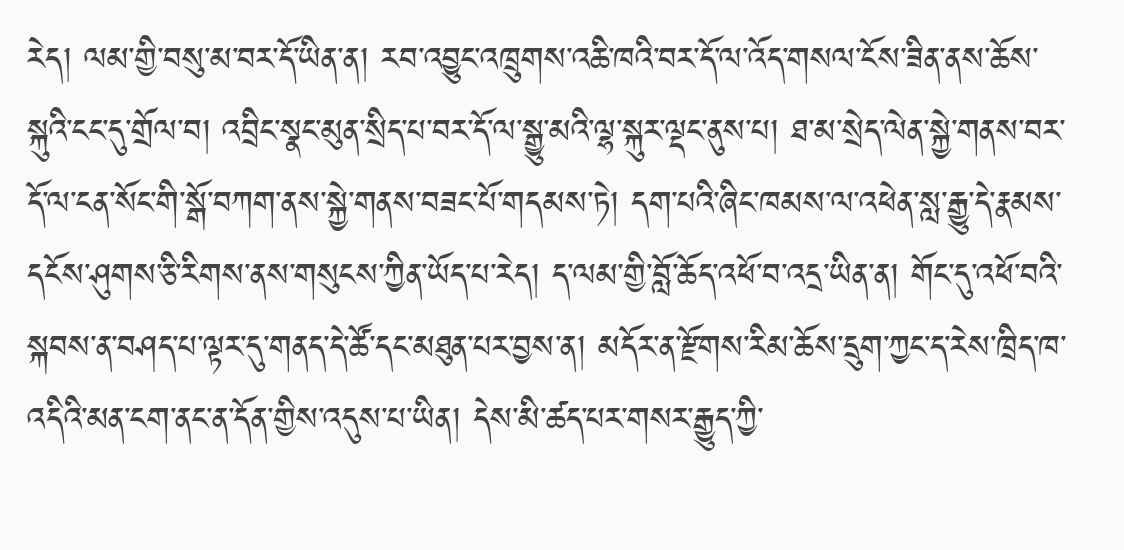རེད། ལམ་གྱི་བསུ་མ་བར་དོ་ཡིན་ན། རབ་འབྱུང་འཁྲུགས་འཆི་ཁའི་བར་དོ་ལ་འོད་གསལ་ངོས་ཟིན་ནས་ཆོས་སྐུའི་ངང་དུ་གྲོལ་བ། འབྲིང་སྣང་མུན་སྲིད་པ་བར་དོ་ལ་སྒྱུ་མའི་ལྷ་སྐུར་ལྡང་ནུས་པ། ཐ་མ་སྲེད་ལེན་སྐྱེ་གནས་བར་དོ་ལ་ངན་སོང་གི་སྒོ་བཀག་ནས་སྐྱེ་གནས་བཟང་པོ་གདམས་ཏེ། དག་པའི་ཞིང་ཁམས་ལ་འཕེན་སླ་རྒྱུ་དེ་རྣམས་དངོས་ཤུགས་ཅི་རིགས་ནས་གསུངས་ཀྱིན་ཡོད་པ་རེད། ད་ལམ་གྱི་བློ་ཆོད་འཕོ་བ་འདྲ་ཡིན་ན། གོང་དུ་འཕོ་བའི་སྐབས་ན་བཤད་པ་ལྟར་དུ་གནད་དེ་ཚོ་དང་མཐུན་པར་བྱས་ན། མདོར་ན་རྫོགས་རིམ་ཆོས་དྲུག་ཀྱང་ད་རེས་ཁྲིད་ཁ་འདིའི་མན་ངག་ནང་ན་དོན་གྱིས་འདུས་པ་ཡིན། དེས་མི་ཚད་པར་གསར་རྒྱུད་ཀྱི་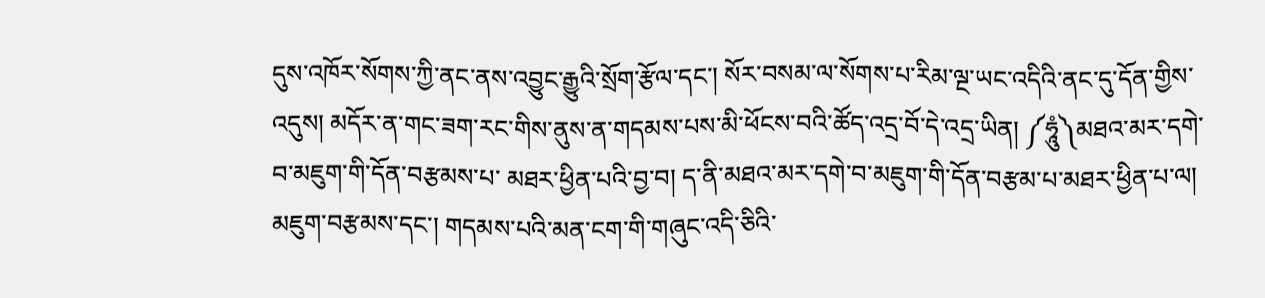དུས་འཁོར་སོགས་ཀྱི་ནང་ནས་འབྱུང་རྒྱུའི་སྲོག་རྩོལ་དང་། སོར་བསམ་ལ་སོགས་པ་རིམ་ལྔ་ཡང་འདིའི་ནང་དུ་དོན་གྱིས་འདུས། མདོར་ན་གང་ཟག་རང་གིས་ནུས་ན་གདམས་པས་མི་ཕོངས་བའི་ཚོད་འདྲ་བོ་དེ་འདྲ་ཡིན། ༼ཧཱུཾ༽མཐའ་མར་དགེ་བ་མཇུག་གི་དོན་བརྩམས་པ་ མཐར་ཕྱིན་པའི་བྱ་བ། ད་ནི་མཐའ་མར་དགེ་བ་མཇུག་གི་དོན་བརྩམ་པ་མཐར་ཕྱིན་པ་ལ། མཇུག་བརྩམས་དང་། གདམས་པའི་མན་ངག་གི་གཞུང་འདི་ཅིའི་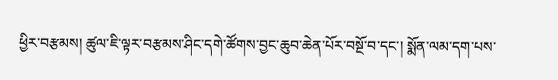ཕྱིར་བརྩམས། ཚུལ་ཇི་ལྟར་བརྩམས་ཤིང་དགེ་ཚོགས་བྱང་ཆུབ་ཆེན་པོར་བསྔོ་བ་དང་། སྨོན་ལམ་དག་པས་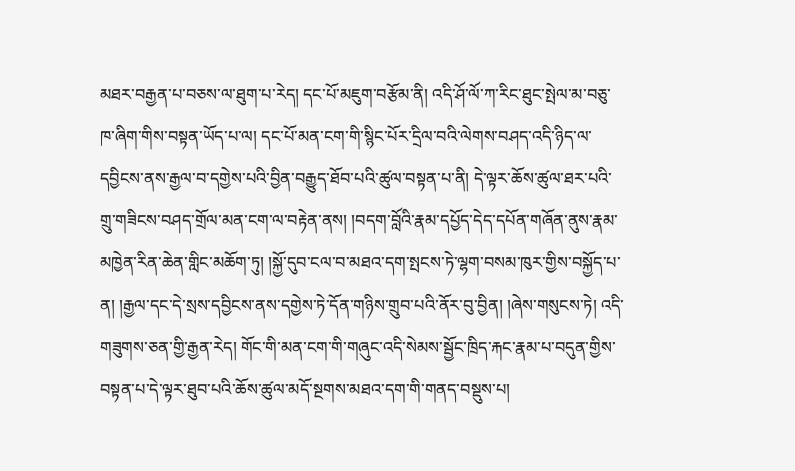མཐར་བརྒྱན་པ་བཅས་ལ་ཐུག་པ་རེད། དང་པོ་མཇུག་བརྩོམ་ནི། འདི་ཤོ་ལོ་ཀ་རིང་ཐུང་སྤེལ་མ་བཅུ་ཁ་ཞིག་གིས་བསྟན་ཡོད་པ་ལ། དང་པོ་མན་ངག་གི་སྙིང་པོར་དྲིལ་བའི་ལེགས་བཤད་འདི་ཉིད་ལ་དབྱིངས་ནས་རྒྱལ་བ་དགྱེས་པའི་བྱིན་བརྒྱུད་ཐོབ་པའི་ཚུལ་བསྟན་པ་ནི། དེ་ལྟར་ཆོས་ཚུལ་ཐར་པའི་གྲུ་གཟིངས་བཤད་གྲོལ་མན་ངག་ལ་བརྟེན་ནས། །བདག་བློའི་རྣམ་དཔྱོད་དེད་དཔོན་གཞོན་ནུས་རྣམ་མཁྱེན་རིན་ཆེན་གླིང་མཆོག་ཏུ། །སྐྱོ་དུབ་ངལ་བ་མཐའ་དག་སྤངས་ཏེ་ལྷག་བསམ་ཁུར་གྱིས་བསྐྱོད་པ་ན། །རྒྱལ་དང་དེ་སྲས་དབྱིངས་ནས་དགྱེས་ཏེ་དོན་གཉིས་གྲུབ་པའི་ནོར་བུ་བྱིན། །ཞེས་གསུངས་ཏེ། འདི་གཟུགས་ཅན་གྱི་རྒྱན་རེད། གོང་གི་མན་ངག་གི་གཞུང་འདི་སེམས་སྦྱོང་ཁྲིད་རྐང་རྣམ་པ་བདུན་གྱིས་བསྟན་པ་དེ་ལྟར་ཐུབ་པའི་ཆོས་ཚུལ་མདོ་སྔགས་མཐའ་དག་གི་གནད་བསྡུས་པ།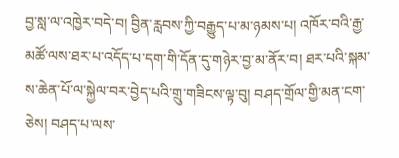བྱ་སླ་ལ་འཁྱེར་བདེ་བ། བྱིན་རླབས་ཀྱི་བརྒྱུད་པ་མ་ཉམས་པ། འཁོར་བའི་རྒྱ་མཚོ་ལས་ཐར་པ་འདོད་པ་དག་གི་དོན་དུ་གཉེར་བྱ་མ་ནོར་བ། ཐར་པའི་སྐམ་ས་ཆེན་པོ་ལ་སྐྱེལ་བར་བྱེད་པའི་གྲུ་གཟིངས་ལྟ་བུ། བཤད་གྲོལ་གྱི་མན་ངག་ཅེས། བཤད་པ་ལས་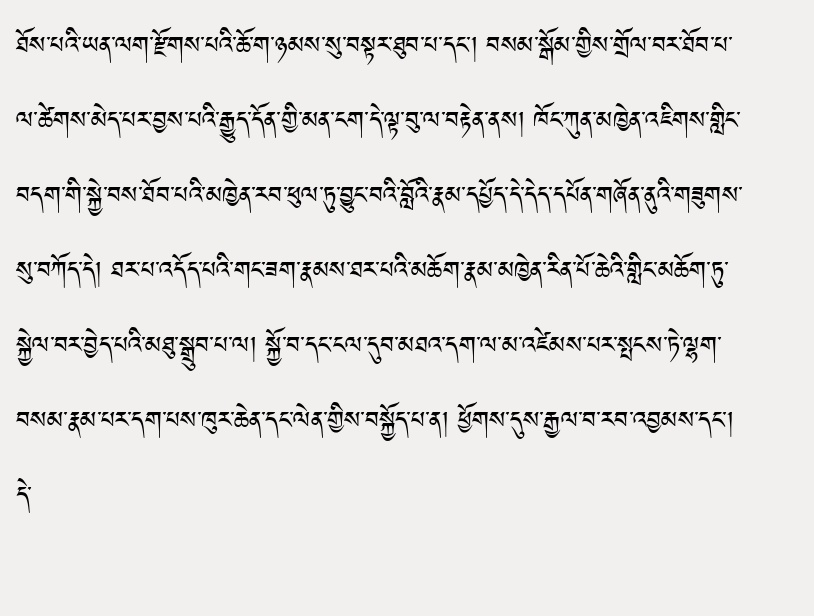ཐོས་པའི་ཡན་ལག་རྫོགས་པའི་ཆོ་ག་ཉམས་སུ་བསྟར་ཐུབ་པ་དང་། བསམ་སྒོམ་གྱིས་གྲོལ་བར་ཐོབ་པ་ལ་ཚེགས་མེད་པར་བྱས་པའི་རྒྱུད་དོན་གྱི་མན་ངག་དེ་ལྟ་བུ་ལ་བརྟེན་ནས། ཁོང་ཀུན་མཁྱེན་འཇིགས་གླིང་བདག་གི་སྐྱེ་བས་ཐོབ་པའི་མཁྱེན་རབ་ཕུལ་ཏུ་བྱུང་བའི་བློའི་རྣམ་དཔྱོད་དེ་དེད་དཔོན་གཞོན་ནུའི་གཟུགས་སུ་བཀོད་དེ། ཐར་པ་འདོད་པའི་གང་ཟག་རྣམས་ཐར་པའི་མཆོག་རྣམ་མཁྱེན་རིན་པོ་ཆེའི་གླིང་མཆོག་ཏུ་སྐྱེལ་བར་བྱེད་པའི་མཐུ་སྒྲུབ་པ་ལ། སྐྱོ་བ་དང་ངལ་དུབ་མཐའ་དག་ལ་མ་འཛེམས་པར་སྤངས་ཏེ་ལྷག་བསམ་རྣམ་པར་དག་པས་ཁུར་ཆེན་དང་ལེན་གྱིས་བསྐྱོད་པ་ན། ཕྱོགས་དུས་རྒྱལ་བ་རབ་འབྱམས་དང་། དེ་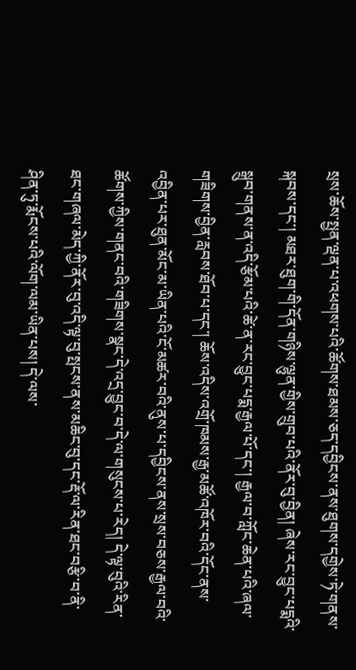སྲས་ཆོས་སྤྱན་ལྡན་པ་འཕགས་པའི་ཚོགས་ཐམས་ཅད་དབྱིངས་ནས་ཐུགས་དགྱེས་ཏེ་གནས་སྐབས་དང་། མཐར་ཐུག་གི་དོན་གཉིས་ལྷུན་གྱིས་གྲུབ་པའི་ནོར་བུ་བྱིན། ཞེས་རང་བྱུང་པདྨའི་སྒྲུབ་གནས་ན་འདི་རྩོམ་པའི་ཚེ་ན་རང་བྱུང་པདྨ་རྒྱལ་པོ་དང་། རྒྱལ་བ་ཀློང་ཆེན་པའི་ཞལ་གཟིགས་བྱིན་རླབས་ཐོབ་པ་དང་། ཆོས་འདིས་འགྲོ་ཁམས་རྒྱ་མཚོ་འཁོར་བའི་དོང་ནས་འབྱིན་པར་ཐུན་མོང་མ་ཡིན་པའི་ངོ་མཚར་བའི་ནུས་པ་དབྱིངས་ནས་སྲས་བཅས་རྒྱལ་བའི་ཚོགས་ཀྱིས་གནང་བའི་གཟིགས་སྣང་དེ་འདྲ་བྱུང་བ་དེ་ལ་གསུངས་པ་རེད། དེ་ལྟ་བུའི་རིན་ཐང་གཞལ་མེད་ཀྱི་ནོར་བུ་འདི་ལྟ་བུ་སྤངས་ནས་མཆིང་བུ་དང་རྡོ་ལ་རིན་ཐང་བརྩི་བ་ནི་ཤིན་ཏུ་རྨོངས་པའི་ལོག་ལམ་ཡིན་པས། དེ་ལས་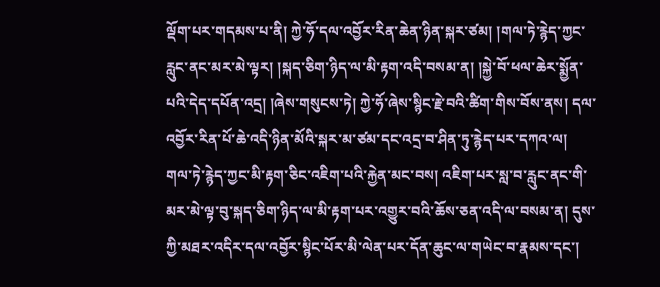ལྡོག་པར་གདམས་པ་ནི། ཀྱེ་ཧོ་དལ་འབྱོར་རིན་ཆེན་ཉིན་སྐར་ཙམ། །གལ་ཏེ་རྙེད་ཀྱང་རླུང་ནང་མར་མེ་ལྟར། །སྐད་ཅིག་ཉིད་ལ་མི་རྟག་འདི་བསམ་ན། །སྐྱེ་བོ་ཕལ་ཆེར་སྨྱོན་པའི་དེད་དཔོན་འདྲ། །ཞེས་གསུངས་ཏེ། ཀྱེ་ཧོ་ཞེས་སྙིང་རྗེ་བའི་ཚིག་གིས་བོས་ནས། དལ་འབྱོར་རིན་པོ་ཆེ་འདི་ཉིན་མོའི་སྐར་མ་ཙམ་དང་འདྲ་བ་ཤིན་ཏུ་རྙེད་པར་དཀའ་ལ། གལ་ཏེ་རྙེད་ཀྱང་མི་རྟག་ཅིང་འཇིག་པའི་རྐྱེན་མང་བས། འཇིག་པར་སླ་བ་རླུང་ནང་གི་མར་མེ་ལྟ་བུ་སྐད་ཅིག་ཉིད་ལ་མི་རྟག་པར་འགྱུར་བའི་ཆོས་ཅན་འདི་ལ་བསམ་ན། དུས་ཀྱི་མཐར་འདིར་དལ་འབྱོར་སྙིང་པོར་མི་ལེན་པར་དོན་ཆུང་ལ་གཡེང་བ་རྣམས་དང་།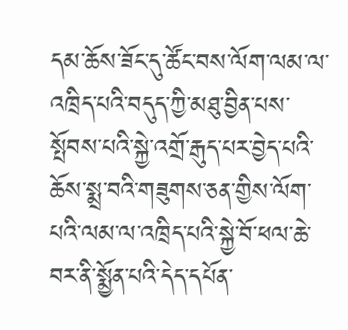དམ་ཆོས་ཟོང་དུ་ཚོང་བས་ལོག་ལམ་ལ་འཁྲིད་པའི་བདུད་ཀྱི་མཐུ་བྱིན་པས་སྤོབས་པའི་སྐྱེ་འགྲོ་རྒུད་པར་བྱེད་པའི་ཆོས་སྨྲ་བའི་གཟུགས་ཅན་གྱིས་ལོག་པའི་ལམ་ལ་འཁྲིད་པའི་སྐྱེ་བོ་ཕལ་ཆེ་བར་ནི་སྨྱོན་པའི་དེད་དཔོན་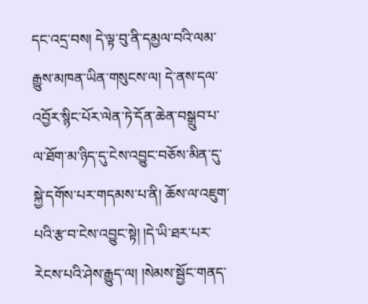དང་འདྲ་བས། དེ་ལྟ་བུ་ནི་དམྱལ་བའི་ལམ་རྒྱུས་མཁན་ཡིན་གསུངས་ལ། དེ་ནས་དལ་འབྱོར་སྙིང་པོར་ལེན་ཏེ་དོན་ཆེན་བསྒྲུབ་པ་ལ་ཐོག་མ་ཉིད་དུ་ངེས་འབྱུང་བཅོས་མིན་དུ་སྐྱེ་དགོས་པར་གདམས་པ་ནི། ཆོས་ལ་འཇུག་པའི་རྩ་བ་ངེས་འབྱུང་སྟེ། །དེ་ཡི་ཐར་པར་རེངས་པའི་ཤེས་རྒྱུད་ལ། །སེམས་སྦྱོང་གནད་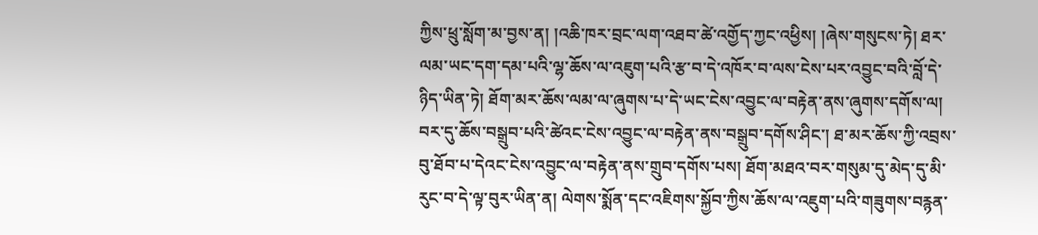ཀྱིས་ཕྲུ་སློག་མ་བྱས་ན། །འཆི་ཁར་བྲང་ལག་འཐབ་ཚེ་འགྱོད་ཀྱང་འཕྱིས། །ཞེས་གསུངས་ཏེ། ཐར་ལམ་ཡང་དག་དམ་པའི་ལྷ་ཆོས་ལ་འཇུག་པའི་རྩ་བ་དེ་འཁོར་བ་ལས་ངེས་པར་འབྱུང་བའི་བློ་དེ་ཉིད་ཡིན་ཏེ། ཐོག་མར་ཆོས་ལམ་ལ་ཞུགས་པ་དེ་ཡང་ངེས་འབྱུང་ལ་བརྟེན་ནས་ཞུགས་དགོས་ལ། བར་དུ་ཆོས་བསྒྲུབ་པའི་ཚེའང་ངེས་འབྱུང་ལ་བརྟེན་ནས་བསྒྲུབ་དགོས་ཤིང་། ཐ་མར་ཆོས་ཀྱི་འབྲས་བུ་ཐོབ་པ་དེའང་ངེས་འབྱུང་ལ་བརྟེན་ནས་གྲུབ་དགོས་པས། ཐོག་མཐའ་བར་གསུམ་དུ་མེད་དུ་མི་རུང་བ་དེ་ལྟ་བུར་ཡིན་ན། ལེགས་སྨོན་དང་འཇིགས་སྐྱོབ་ཀྱིས་ཆོས་ལ་འཇུག་པའི་གཟུགས་བརྙན་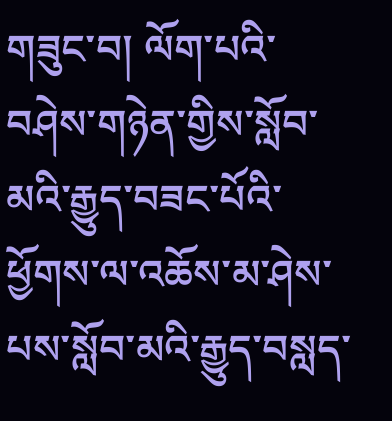གཟུང་བ། ལོག་པའི་བཤེས་གཉེན་གྱིས་སློབ་མའི་རྒྱུད་བཟང་པོའི་ཕྱོགས་ལ་འཆོས་མ་ཤེས་པས་སློབ་མའི་རྒྱུད་བསླད་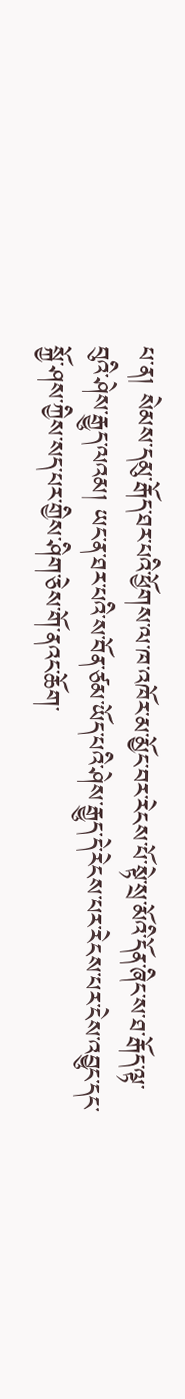པ་ན། སེམས་དམུ་རྒོད་ཐར་པའི་ཕྱོགས་ལ་ཁ་འཁོར་མ་མྱོང་བར་རེངས་པོ་སྟེ་སྲ་མོའི་དོན་ཞིང་ས་ཐ་རྒོད་ལྟ་བུའི་ཤེས་རྒྱུད་ལའམ། ཡང་ན་ཐར་པའི་ས་བོན་ཙམ་ཡོད་པའི་ཤེས་རྒྱུད་དེ་རེངས་པར་རེངས་པར་ངེས་འབྱུང་དང་སྐྱོ་ཤས་ཀྱིས་སད་པར་གྱིས་ཤིག་ཅེས་གོ་ནའང་ཆོག་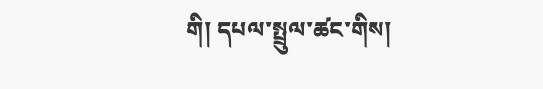གི། དཔལ་སྤྲུལ་ཚང་གིས།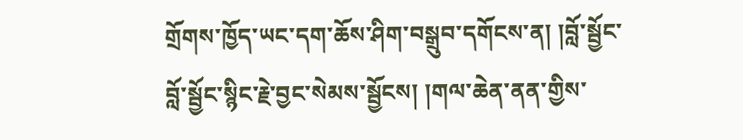གྲོགས་ཁྱོད་ཡང་དག་ཆོས་ཤིག་བསྒྲུབ་དགོངས་ན། །བློ་སྦྱོང་བློ་སྦྱོང་སྙིང་རྗེ་བྱང་སེམས་སྦྱོངས། །གལ་ཆེན་ནན་གྱིས་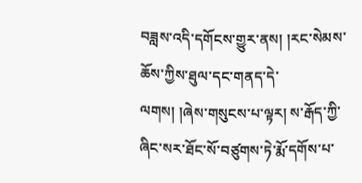བཟླས་འདི་དགོངས་གྱུར་ནས། །རང་སེམས་ཆོས་ཀྱིས་ཐུལ་དང་གནད་དེ་ལགས། །ཞེས་གསུངས་པ་ལྟར། ས་རྒོད་ཀྱི་ཞིང་སར་ཐོང་སོ་བཙུགས་ཏེ་རྨོ་དགོས་པ་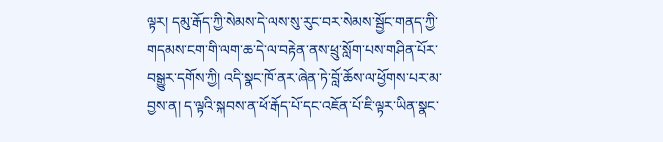ལྟར། དམུ་རྒོད་ཀྱི་སེམས་དེ་ལས་སུ་རུང་བར་སེམས་སྦྱོང་གནད་ཀྱི་གདམས་ངག་གི་ལག་ཆ་དེ་ལ་བརྟེན་ནས་ཕྲུ་སློག་པས་གཤིན་པོར་བསྒྱུར་དགོས་ཀྱི། འདི་སྣང་ཁོ་ནར་ཞེན་ཏེ་བློ་ཆོས་ལ་ཕྱོགས་པར་མ་བྱས་ན། ད་ལྟའི་སྐབས་ན་ཕོ་རྒོད་པོ་དང་འཇོན་པོ་ཇི་ལྟར་ཡིན་སྣང་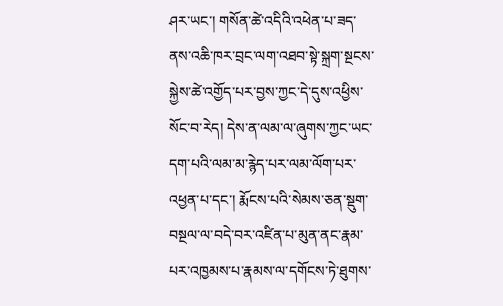ཤར་ཡང་། གསོན་ཚེ་འདིའི་འཕེན་པ་ཟད་ནས་འཆི་ཁར་བྲང་ལག་འཐབ་སྟེ་སྐྲག་སྔངས་སྐྱེས་ཚེ་འགྱོད་པར་བྱས་ཀྱང་དེ་དུས་འཕྱིས་སོང་བ་རེད། དེས་ན་ལམ་ལ་ཞུགས་ཀྱང་ཡང་དག་པའི་ལམ་མ་རྙེད་པར་ལམ་ལོག་པར་འཕྱན་པ་དང་། རྨོངས་པའི་སེམས་ཅན་སྡུག་བསྔལ་ལ་བདེ་བར་འཛིན་པ་མུན་ནང་རྣམ་པར་འཁྱམས་པ་རྣམས་ལ་དགོངས་ཏེ་ཐུགས་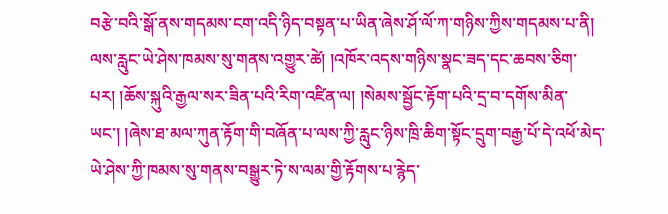བརྩེ་བའི་སྒོ་ནས་གདམས་ངག་འདི་ཉིད་བསྟན་པ་ཡིན་ཞེས་ཤོ་ལོ་ཀ་གཉིས་ཀྱིས་གདམས་པ་ནི། ལས་རླུང་ཡེ་ཤེས་ཁམས་སུ་གནས་འགྱུར་ཚེ། །འཁོར་འདས་གཉིས་སྣང་ཟད་དང་ཆབས་ཅིག་པར། །ཆོས་སྐུའི་རྒྱལ་སར་ཟིན་པའི་རིག་འཛིན་ལ། །སེམས་སྦྱོང་རྟོག་པའི་དྲ་བ་དགོས་མིན་ཡང་། །ཞེས་ཐ་མལ་ཀུན་རྟོག་གི་བཞོན་པ་ལས་ཀྱི་རླུང་ཉིས་ཁྲི་ཆིག་སྟོང་དྲུག་བརྒྱ་པོ་དེ་འཕོ་མེད་ཡེ་ཤེས་ཀྱི་ཁམས་སུ་གནས་བསྒྱུར་ཏེ་ས་ལམ་གྱི་རྟོགས་པ་རྙེད་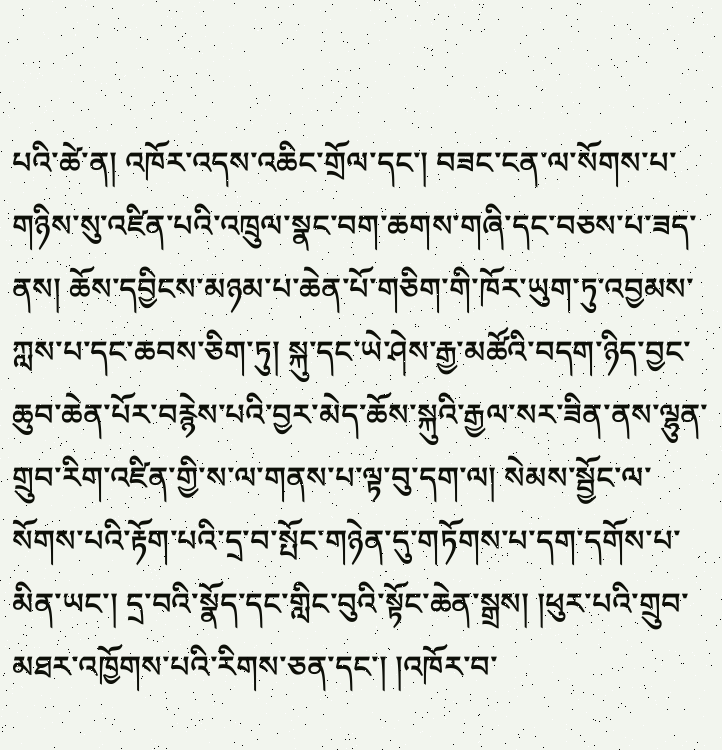པའི་ཚེ་ན། འཁོར་འདས་འཆིང་གྲོལ་དང་། བཟང་ངན་ལ་སོགས་པ་གཉིས་སུ་འཛིན་པའི་འཁྲུལ་སྣང་བག་ཆགས་གཞི་དང་བཅས་པ་ཟད་ནས། ཆོས་དབྱིངས་མཉམ་པ་ཆེན་པོ་གཅིག་གི་ཁོར་ཡུག་ཏུ་འབྱམས་ཀླས་པ་དང་ཆབས་ཅིག་ཏུ། སྐུ་དང་ཡེ་ཤེས་རྒྱ་མཚོའི་བདག་ཉིད་བྱང་ཆུབ་ཆེན་པོར་བརྙེས་པའི་བྱར་མེད་ཆོས་སྐུའི་རྒྱལ་སར་ཟིན་ནས་ལྷུན་གྲུབ་རིག་འཛིན་གྱི་ས་ལ་གནས་པ་ལྟ་བུ་དག་ལ། སེམས་སྦྱོང་ལ་སོགས་པའི་རྟོག་པའི་དྲ་བ་སྤོང་གཉེན་དུ་གཏོགས་པ་དག་དགོས་པ་མིན་ཡང་། དྲ་བའི་སྣོད་དང་གླིང་བུའི་སྟོང་ཆེན་སྒྲས། །ཕུར་པའི་གྲུབ་མཐར་འཁྱོགས་པའི་རིགས་ཅན་དང་། །འཁོར་བ་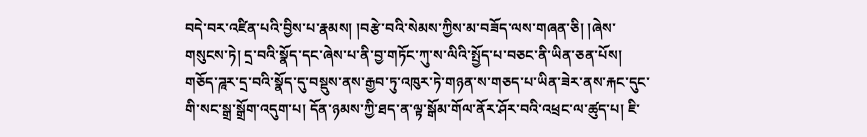བདེ་བར་འཛིན་པའི་བྱིས་པ་རྣམས། །བརྩེ་བའི་སེམས་ཀྱིས་མ་བཟོད་ལས་གཞན་ཅི། །ཞེས་གསུངས་ཏེ། དྲ་བའི་སྣོད་དང་ཞེས་པ་ནི་བྱ་གཏོང་ཀུ་ས་ལིའི་སྤྱོད་པ་བཅང་ནི་ཡིན་ཅན་པོས། གཅོད་ཌཱར་དྲ་བའི་སྣོད་དུ་བསྡུས་ནས་རྒྱབ་ཏུ་འཁུར་ཏེ་གཉན་ས་གཅད་པ་ཡིན་ཟེར་ནས་རྐང་དུང་གི་སང་སྒྲ་སྒྲོག་འདུག་པ། དོན་ཉམས་ཀྱི་ཐད་ན་ལྟ་སྒོམ་གོལ་ནོར་ཤོར་བའི་འཕྲང་ལ་ཚུད་པ། ཇི་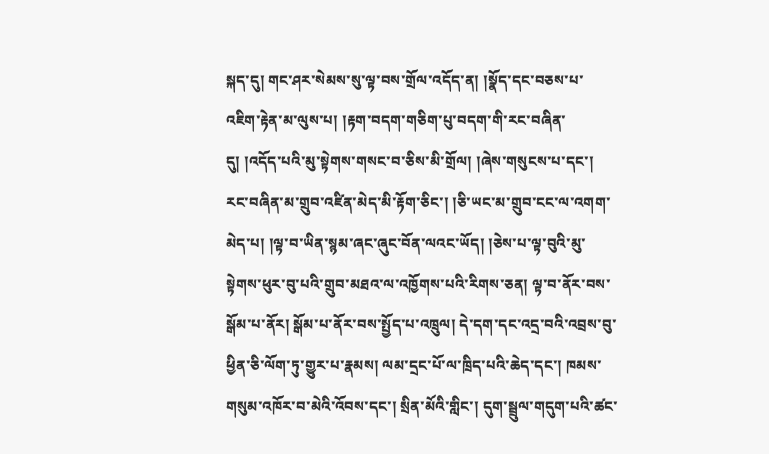སྐད་དུ། གང་ཤར་སེམས་སུ་ལྟ་བས་གྲོལ་འདོད་ན། །སྣོད་དང་བཅས་པ་འཇིག་རྟེན་མ་ལུས་པ། །རྟག་བདག་གཅིག་པུ་བདག་གི་རང་བཞིན་དུ། །འདོད་པའི་མུ་སྟེགས་གསང་བ་ཅིས་མི་གྲོལ། །ཞེས་གསུངས་པ་དང་། རང་བཞིན་མ་གྲུབ་འཛིན་མེད་མི་རྟོག་ཅིང་། །ཅི་ཡང་མ་གྲུབ་ངང་ལ་འགག་མེད་པ། །ལྟ་བ་ཡིན་སྙམ་ཞང་ཞུང་བོན་ལའང་ཡོད། །ཅེས་པ་ལྟ་བུའི་མུ་སྟེགས་ཕུར་བུ་པའི་གྲུབ་མཐའ་ལ་འཁྱོགས་པའི་རིགས་ཅན། ལྟ་བ་ནོར་བས་སྒོམ་པ་ནོར། སྒོམ་པ་ནོར་བས་སྤྱོད་པ་འཁྲུལ། དེ་དག་དང་འདྲ་བའི་འབྲས་བུ་ཕྱིན་ཅི་ལོག་ཏུ་གྱུར་པ་རྣམས། ལམ་དྲང་པོ་ལ་ཁྲིད་པའི་ཆེད་དང་། ཁམས་གསུམ་འཁོར་བ་མེའི་འོབས་དང་། སྲིན་མོའི་གླིང་། དུག་སྦྲུལ་གདུག་པའི་ཚང་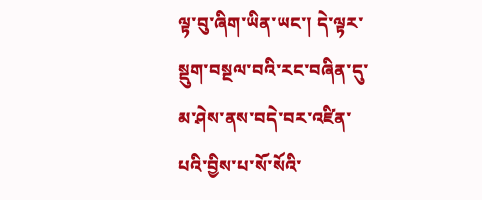ལྟ་བུ་ཞིག་ཡིན་ཡང་། དེ་ལྟར་སྡུག་བསྔལ་བའི་རང་བཞིན་དུ་མ་ཤེས་ནས་བདེ་བར་འཛིན་པའི་བྱིས་པ་སོ་སོའི་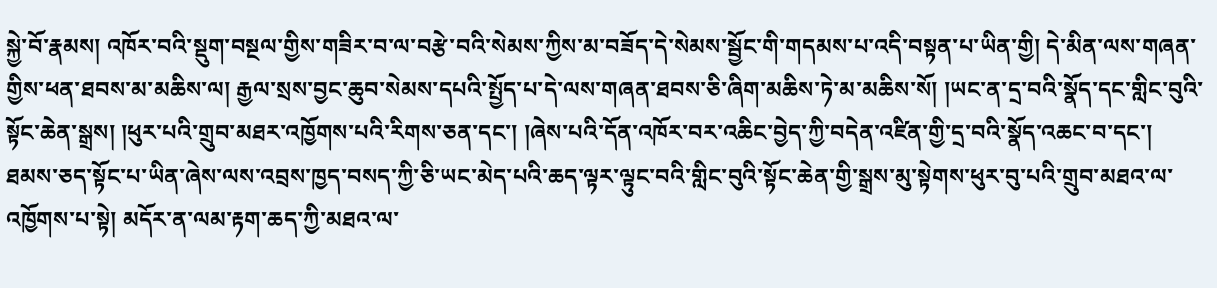སྐྱེ་བོ་རྣམས། འཁོར་བའི་སྡུག་བསྔལ་གྱིས་གཟིར་བ་ལ་བརྩེ་བའི་སེམས་ཀྱིས་མ་བཟོད་དེ་སེམས་སྦྱོང་གི་གདམས་པ་འདི་བསྟན་པ་ཡིན་གྱི། དེ་མིན་ལས་གཞན་གྱིས་ཕན་ཐབས་མ་མཆིས་ལ། རྒྱལ་སྲས་བྱང་ཆུབ་སེམས་དཔའི་སྤྱོད་པ་དེ་ལས་གཞན་ཐབས་ཅི་ཞིག་མཆིས་ཏེ་མ་མཆིས་སོ། །ཡང་ན་དྲ་བའི་སྣོད་དང་གླིང་བུའི་སྟོང་ཆེན་སྒྲས། །ཕུར་པའི་གྲུབ་མཐར་འཁྱོགས་པའི་རིགས་ཅན་དང་། །ཞེས་པའི་དོན་འཁོར་བར་འཆིང་བྱེད་ཀྱི་བདེན་འཛིན་གྱི་དྲ་བའི་སྣོད་འཆང་བ་དང་། ཐམས་ཅད་སྟོང་པ་ཡིན་ཞེས་ལས་འབྲས་ཁྱད་བསད་ཀྱི་ཅི་ཡང་མེད་པའི་ཆད་ལྟར་ལྟུང་བའི་གླིང་བུའི་སྟོང་ཆེན་གྱི་སྒྲས་མུ་སྟེགས་ཕུར་བུ་པའི་གྲུབ་མཐའ་ལ་འཁྱོགས་པ་སྟེ། མདོར་ན་ལམ་རྟག་ཆད་ཀྱི་མཐའ་ལ་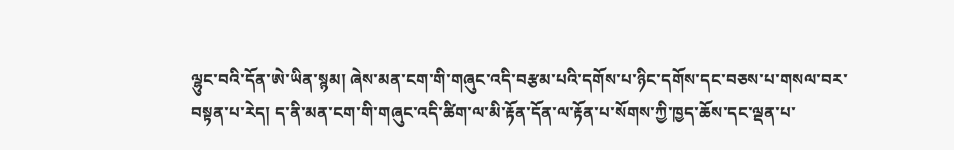ལྷུང་བའི་དོན་ཨེ་ཡིན་སྙམ། ཞེས་མན་ངག་གི་གཞུང་འདི་བརྩམ་པའི་དགོས་པ་ཉིང་དགོས་དང་བཅས་པ་གསལ་བར་བསྟན་པ་རེད། ད་ནི་མན་ངག་གི་གཞུང་འདི་ཚིག་ལ་མི་རྟོན་དོན་ལ་རྟོན་པ་སོགས་ཀྱི་ཁྱད་ཆོས་དང་ལྡན་པ་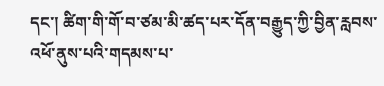དང་། ཚིག་གི་གོ་བ་ཙམ་མི་ཚད་པར་དོན་བརྒྱུད་ཀྱི་བྱིན་རླབས་འཕོ་ནུས་པའི་གདམས་པ་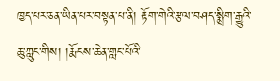ཁྱད་པར་ཅན་ཡིན་པར་བསྟན་པ་ནི། རྟོག་གེའི་རྩལ་བཤད་སྨྲིག་རྒྱུའི་ཆུ་ཀླུང་གིས། །རྨོངས་ཆེན་གླང་པོའི་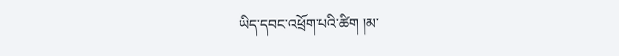ཡིད་དབང་འཕྲོག་པའི་ཚིག །མ་